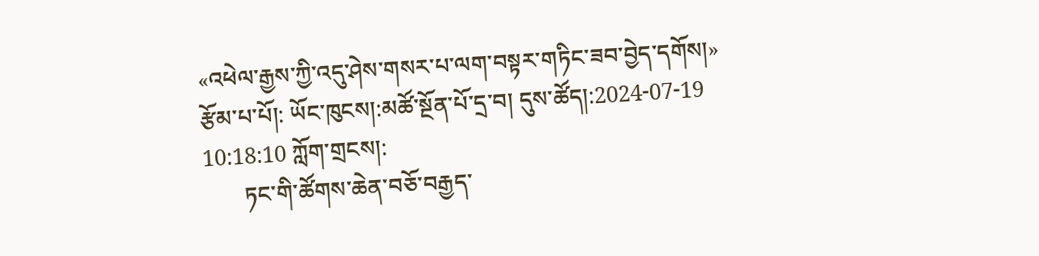«འཕེལ་རྒྱས་ཀྱི་འདུ་ཤེས་གསར་པ་ལག་བསྟར་གཏིང་ཟབ་བྱེད་དགོས།»
རྩོམ་པ་པོ།: ཡོང་ཁུངས།:མཚོ་སྔོན་པོ་དྲ་བ། དུས་ཚོད།:2024-07-19 10:18:10 ཀློག་གྲངས།:
       ཏང་གི་ཚོགས་ཆེན་བཅོ་བརྒྱད་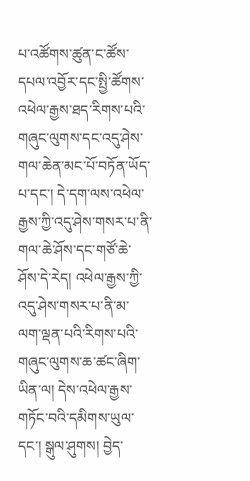པ་འཚོགས་ཚུན་ང་ཚོས་དཔལ་འབྱོར་དང་སྤྱི་ཚོགས་འཕེལ་རྒྱས་ཐད་རིགས་པའི་གཞུང་ལུགས་དང་འདུ་ཤེས་གལ་ཆེན་མང་པོ་བཏོན་ཡོད་པ་དང་། དེ་དག་ལས་འཕེལ་རྒྱས་ཀྱི་འདུ་ཤེས་གསར་པ་ནི་གལ་ཆེ་ཤོས་དང་གཙོ་ཆེ་ཤོས་དེ་རེད། འཕེལ་རྒྱས་ཀྱི་འདུ་ཤེས་གསར་པ་ནི་མ་ལག་ལྡན་པའི་རིགས་པའི་གཞུང་ལུགས་ཆ་ཚང་ཞིག་ཡིན་ལ། དེས་འཕེལ་རྒྱས་གཏོང་བའི་དམིགས་ཡུལ་དང་། སྒུལ་ཤུགས། བྱེད་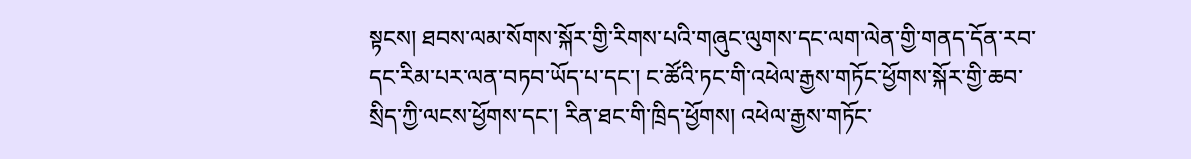སྟངས། ཐབས་ལམ་སོགས་སྐོར་གྱི་རིགས་པའི་གཞུང་ལུགས་དང་ལག་ལེན་གྱི་གནད་དོན་རབ་དང་རིམ་པར་ལན་བཏབ་ཡོད་པ་དང་། ང་ཚོའི་ཏང་གི་འཕེལ་རྒྱས་གཏོང་ཕྱོགས་སྐོར་གྱི་ཆབ་སྲིད་ཀྱི་ལངས་ཕྱོགས་དང་། རིན་ཐང་གི་ཁྲིད་ཕྱོགས། འཕེལ་རྒྱས་གཏོང་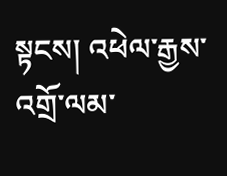སྟངས། འཕེལ་རྒྱས་འགྲོ་ལམ་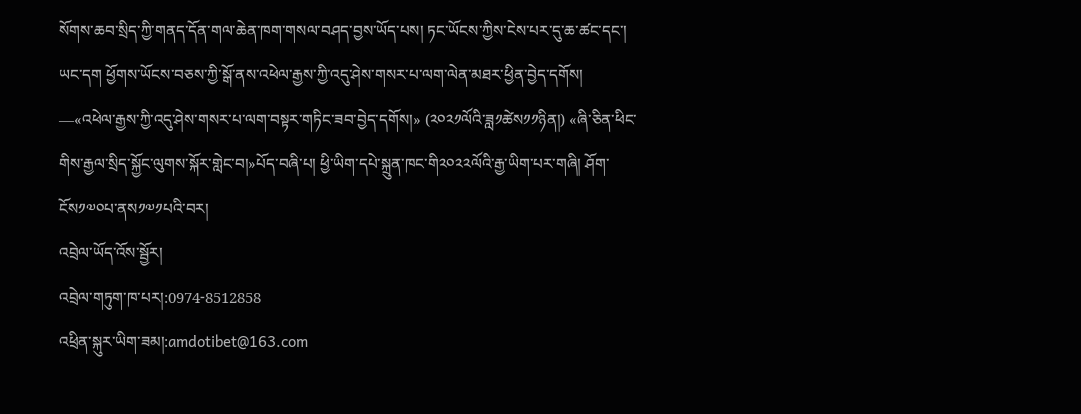སོགས་ཆབ་སྲིད་ཀྱི་གནད་དོན་གལ་ཆེན་ཁག་གསལ་བཤད་བྱས་ཡོད་པས། ཏང་ཡོངས་ཀྱིས་ངེས་པར་དུ་ཆ་ཚང་དང་། ཡང་དག ཕྱོགས་ཡོངས་བཅས་ཀྱི་སྒོ་ནས་འཕེལ་རྒྱས་ཀྱི་འདུ་ཤེས་གསར་པ་ལག་ལེན་མཐར་ཕྱིན་བྱེད་དགོས།
—«འཕེལ་རྒྱས་ཀྱི་འདུ་ཤེས་གསར་པ་ལག་བསྟར་གཏིང་ཟབ་བྱེད་དགོས།» (༢༠༢༡ལོའི་ཟླ༡ཚེས༡༡ཉིན།) «ཞི་ཅིན་ཕིང་གིས་རྒྱལ་སྲིད་སྐྱོང་ལུགས་སྐོར་གླེང་བ།»པོད་བཞི་པ། ཕྱི་ཡིག་དཔེ་སྐྲུན་ཁང་གི༢༠༢༢ལོའི་རྒྱ་ཡིག་པར་གཞི། ཤོག་ངོས༡༧༠པ་ནས༡༧༡པའི་བར།
འབྲེལ་ཡོད་འོས་སྦྱོར།
འབྲེལ་གཏུག་ཁ་པར།:0974-8512858
འཕྲིན་སྐུར་ཡིག་ཟམ།:amdotibet@163.com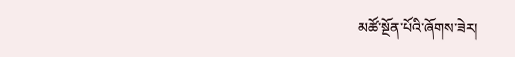མཚོ་སྔོན་པོའི་ཞོགས་ཟེར།